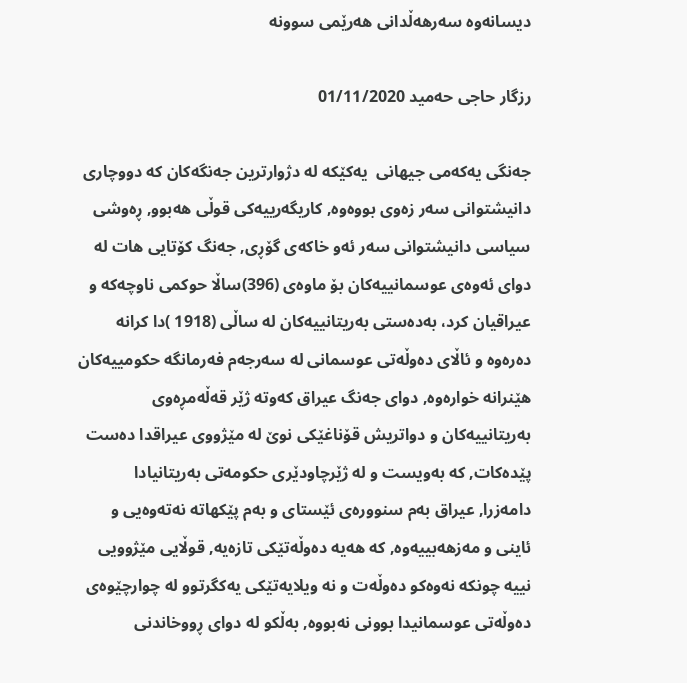دیسانەوە سەرهەڵدانی هەرێمی سوونە

رزگار حاجی حەمید 01/11/2020

جەنگی یەكەمی جیهانی  یەكێكە لە دژوارترین جەنگەكان كە دووچاری دانیشتوانی سەر زەوی بووەوە, كاریگەرییەكی قوڵی هەبوو, ڕەوشی سیاسی دانیشتوانی سەر ئەو خاكەی گۆڕی, جەنگ كۆتایی هات لە دوای ئەوەی عوسمانییەكان بۆ ماوەی (396)ساڵا حوكمی ناوچەكە و عیراقیان كرد، بەدەستی بەریتانییەكان لە ساڵی (1918 )دا كرانە دەرەوە و ئاڵای دەوڵەتی عوسمانی لە سەرجەم فەرمانگە حكومییەكان هێنرانە خوارەوە, دوای جەنگ عیراق كەوتە ژێر قەڵەمڕەوی بەریتانییەكان و دواتریش قۆناغێكی نوێ‌ لە مێژووی عیراقدا دەست پێدەكات, كە بەویست و لە ژێرچاودێری حكومەتی بەریتانیادا  دامەزرا, عیراق بەم سنوورەی ئێستای و بەم پێكهاتە نەتەوەیی و ئاینی و مەزهەبییەوە, كە هەیە دەوڵەتێكی تازەیە, قوڵایی مێژوویی نییە چونكە نەوەكو دەوڵەت و نە ویلایەتێكی یەكگرتوو لە چوارچێوەی دەوڵەتی عوسمانیدا بوونی نەبووە, بەڵكو لە دوای ڕووخاندنی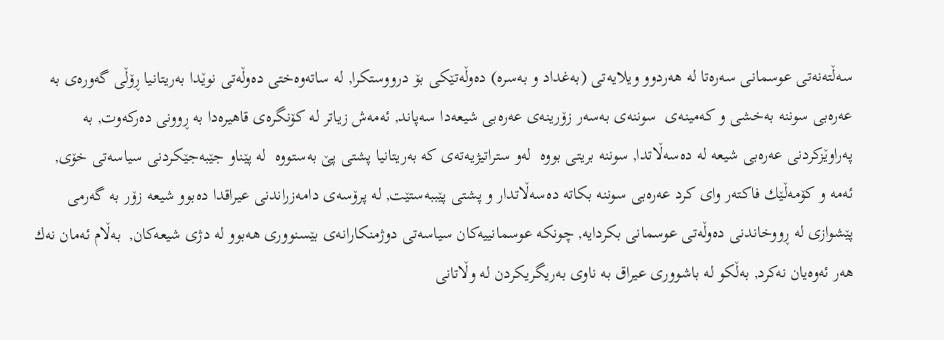سەڵتەنەتی عوسمانی سەرەتا لە هەردوو ویلایەتی (بەغداد و بەسرە) دەوڵەتێكی بۆ درووستكرا, لە ساتەوەختی دەوڵەتی نوێدا بەریتانیا ڕۆڵی گەورەی بە عەرەبی سوننە بەخشی و كەمینەی  سوننەی بەسەر زۆرینەی عەرەبی شیعەدا سەپاند, ئەمەش زیاتر لە كۆنگرەی قاهیرەدا بە ڕوونی دەركەوت, بە پەراوێزكردنی عەرەبی شیعە لە دەسەڵاتدا, سوننە بریتی بووە  لەو ستراتیژیەتەی كە بەریتانیا پشتی پێ بەستووە  لە پێناو جێبەجێكردنی سیاسەتی خۆی,  ئەمە و كۆمەڵێك فاكتەر وای كرد عەرەبی سوننە بكاتە دەسەڵاتدار و پشتی پێببەستێت, لە پرۆسەی دامەزراندنی عیراقدا دەبوو شیعە زۆر بە گەرمی پێشوازی لە ڕووخاندنی دەوڵەتی عوسمانی بكردایە, چونكە عوسمانییەكان سیاسەتی دوژمنكارانەی بێسنووری هەبوو لە دژی شیعەكان,  بەڵام ئەمان نەك هەر ئەوەیان نەكرد, بەڵكو لە باشووری عیراق بە ناوی بەریگریكردن لە وڵاتانی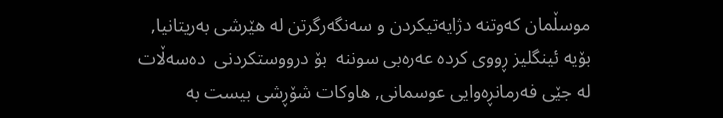موسڵمان كەوتنە دژایەتیكردن و سەنگەرگرتن لە هێرشی بەریتانیا, بۆیە ئینگلیز ڕووی كردە عەرەبی سوننە  بۆ درووستكردنی  دەسەڵات لە جێی فەرمانڕەوایی عوسمانی, هاوكات شۆڕشی بیست بە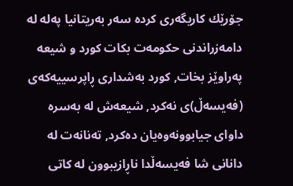جۆرێك كاریگەری كردە سەر بەریتانیا پەلە لە دامەزراندنی حكومەت بكات كورد و شیعە پەراوێز بخات, كورد بەشداری ڕاپرسییەكەی (فەیسەڵ)ی نەكرد, شیعەش لە بەسرە داوای جیابوونەوەیان دەكرد, تەنانەت لە دانانی شا فەیسەڵدا ناڕازیبوون لە كاتی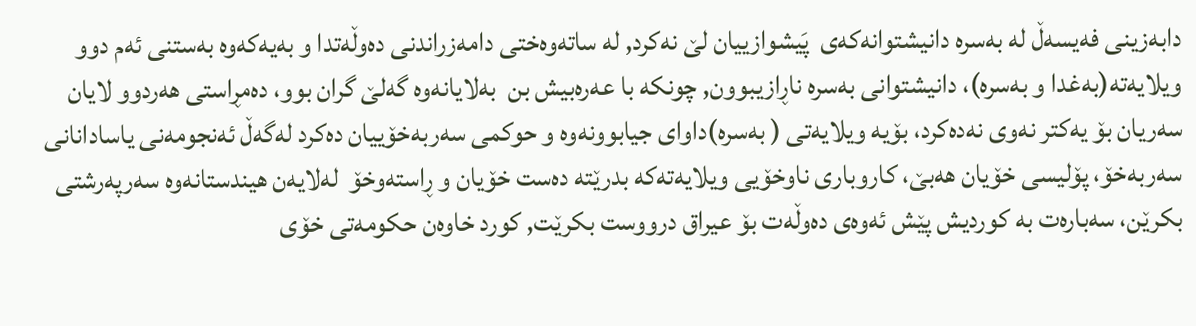دابەزینی فەیسەڵ لە بەسرە دانیشتوانەكەی  پَیشوازییان لێ نەكرد, لە ساتەوەختی دامەزراندنی دەوڵەتدا و بەیەكەوە بەستنی ئەم دوو ویلایەتە(بەغدا و بەسرە)، دانیشتوانی بەسرە ناڕازیبوون, چونكە با عەرەبیش بن  بەلایانەوە گەلێ گران بوو، دەمڕاستی هەردوو لایان سەریان بۆ یەكتر نەوی نەدەكرد، بۆیە ویلایەتی ( بەسرە)داوای جیابوونەوە و حوكمی سەربەخۆییان دەكرد لەگەڵ ئەنجومەنی یاسادانانی سەربەخۆ، پۆلیسی خۆیان هەبێ، كاروباری ناوخۆیی ویلایەتەكە بدرێتە دەست خۆیان و ڕاستەوخۆ  لەلایەن هیندستانەوە سەرپەرشتی بكرێن، سەبارەت بە كوردیش پێش ئەوەی دەوڵەت بۆ عیراق درووست بكرێت, كورد خاوەن حكومەتی خۆی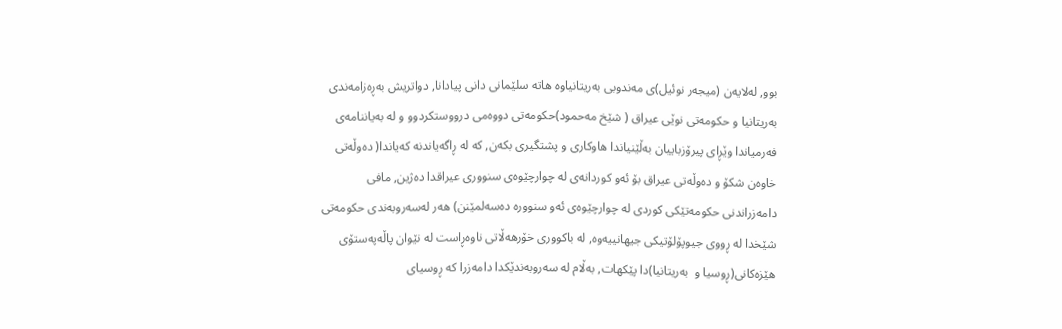بوو, لەلایەن (میجەر نوئیل)ی مەندوبی بەریتانیاوە هاتە سلێمانی دانی پیادانا, دواتریش بەڕەزامەندی بەریتانیا و حكومەتی نوێی عیراق ( شێخ مەحمود)حكومەتی دووەمی درووستكردوو و لە بەیاننامەی فەرمیاندا وێڕای پیرۆزباییان بەڵێنیاندا هاوكاری و پشتگیری بكەن, كە لە ڕاگەیاندنە كەیاندا( دەوڵەتی خاوەن شكۆ و دەوڵەتی عیراق بۆ ئەو كوردانەی لە چوارچێوەی سنووری عیراقدا دەژین, مافی دامەزراندنی حكومەتێكی كوردی لە چوارچێوەی ئەو سنوورە دەسەلمێنن) هەر لەسەروبەندی حكومەتی شێخدا لە ڕووی جیوپۆلۆتیكی جیهانییەوە, لە باكووری خۆرهەڵاتی ناوەڕاست لە نێوان پاڵەپەستۆی هێزەكانی(ڕوسیا و  بەریتانیا)دا پێكهات, بەڵام لە سەروبەندێكدا دامەزرا كە ڕوسیای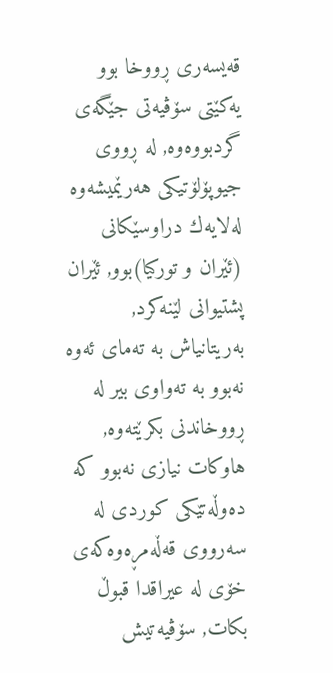قەیسەری ڕووخا بوو یەكێتی سۆڤیەتی جێگەی گردبووەوە, لە ڕووی جیوپۆلۆتیكی هەرێمیشەوە لەلایەك دراوسێكانی (ئێران و توركیا)بوو, ئێران پشتیوانی لێنەكرد, بەریتانیاش بە تەمای ئەوە نەبوو بە تەواوی بیر لە ڕووخاندنی بكرێتەوە, هاوكات نیازی نەبوو كە دەوڵەتێكی كوردی لە سەرووی قەڵەمڕەوەكەی خۆی لە عیراقدا قبوڵ بكات, سۆڤیەتیش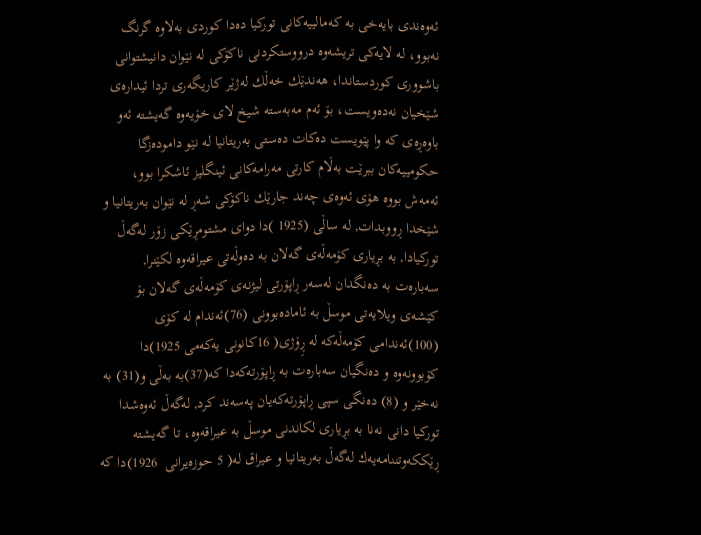ئەوەندی بایەخی بە كەمالییەكانی توركیا دەدا كوردی بەلاوە گرنگ نەبوو، لە لایەكی تریشەوە درووستكردنی ناكۆكی لە نێوان دانیشتوانی باشووری كوردستاندا، هەندێك خەڵك لەژێر كاریگەری تردا ئیدارەی شێخیان نەدەویست، بۆ ئەم مەبەستە شیخ لای خۆیەوە گەیشتە ئەو باوەڕەی كە وا پێویست دەكات دەستی بەریتانیا لە نێو دامودەزگا حكومییەكان ببرێت بەڵام كارتی مەرامەكانی ئینگلیز ئاشكرا بوو، ئەمەش بووە هۆی ئەوەی چەند جارێك ناكۆكی شەڕ لە نێوان بەریتانیا و شێخدا ڕووبدات, لە ساڵی (1925 )دا دوای مشتومڕێكی زۆر لەگەڵ توركیادا, بە بڕیاری كۆمەڵەی گەلان بە دەوڵەتی عیراقەوە لكێنرا, سەبارەت بە دەنگدان لەسەر ڕاپۆرتی لیژنەی كۆمەڵەی گەلان بۆ كێشەی ویلایەتی موسڵ بە ئامادەبوونی (76)ئەندام لە كۆی (100)ئەندامی كۆمەڵەكە لە ڕِۆژی( 16كانونی یەكەمی 1925)دا كۆبوونەوە و دەنگیان سەبارەت بە ڕاپۆرتەكەدا كە(37)بە بەڵی و(31) بە نەخێر و (8) دەنگی سپی ڕاپۆرتەكەیان پەسەند كرد, لەگەڵ ئەوەشدا توركیا دانی نەنا بە بڕیاری لكاندنی موسڵ بە عیراقەوە، تا گەیشتە ڕێككەوتننامەیەك لەگەڵ بەریتانیا و عیراق لە( 5 حوزەیرانی  1926)دا كە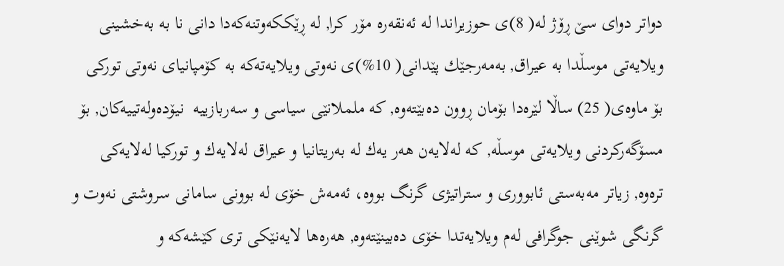دواتر دوای سێ ڕۆژ لە( 8)ی حوزیراندا لە ئەنقەرە مۆر كرا, لە ڕێككەوتنەكەدا دانی نا بە بەخشینی ویلایەتی موسڵدا بە عیراق, بەمەرجێك پێدانی( 10%)ی نەوتی ویلایەتەكە بە كۆمپانیای نەوتی توركی بۆ ماوەی( 25) ساڵا لێرەدا بۆمان ڕوون دەبێتەوە, كە ململانێی سیاسی و سەربازییە  نیۆدەولەتییەكان, بۆ مسۆگەركردنی ویلایەتی موسڵە, كە لەلایەن هەر یەك لە بەریتانیا و عیراق لەلایەك و توركیا لەلایەكی ترەوە, زیاتر مەبەستی ئابووری و ستراتیژی گرنگ بووە، ئەمەش خۆی لە بوونی سامانی سروشتی نەوت و گرنگی شوێنی جوگرافی لەم ویلایەتدا خۆی دەبینێتەوە, هەرەها لایەنێكی تری كێشەكە و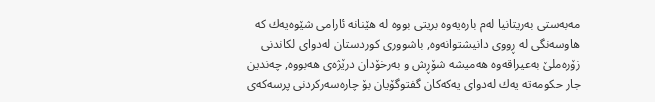مەبەستی بەریتانیا لەم بارەیەوە بریتی بووە لە هێنانە ئارامی شێوەیەك كە هاوسەنگی لە ڕووی دانیشتوانەوە, باشووری كوردستان لەدوای لكاندنی زۆرەملێ بەعیراقەوە هەمیشە شۆڕش و بەرخۆدان درێژەی هەبووە, چەندین جار حكومەتە یەك لەدوای یەكەكان گفتوگۆیان بۆ چارەسەركردنی پرسەكەی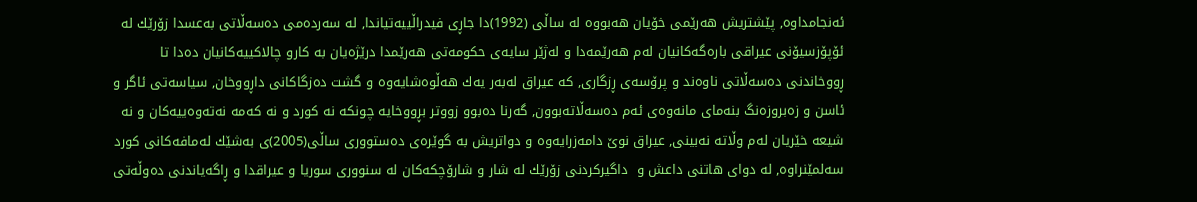ئەنجامداوە, پێشتریش هەرێمی خۆیان هەبووە لە ساڵی (1992)دا جاڕی فیدراڵییەتیاندا, لە سەردەمی دەسەڵاتی بەعسدا زۆرێك لە ئۆپۆزسیۆنی عیراقی بارەگەكانیان لەم هەرێمەدا و لەژێر سایەی حكومەتی هەرێمدا درێژەیان بە كارو چالاكییەكانیان دەدا تا ڕووخاندنی دەسەڵاتی ناوەند و پرۆسەی ڕزگاری, كە عیراق لەبەر یەك هەڵوەشایەوە و گشت دەزگاكانی داڕووخان, سیاسەتی ئاگر و ئاسن و زەبروزەنگ بنەمای مانەوەی ئەم دەسەڵاتەبوون, گەرنا دەبوو زووتر بڕووخایە چونكە نە كورد و نە كەمە نەتەوەییەكان و نە شیعە خێریان لەم وڵاتە نەبینی, عیراق نوێ‌ دامەزرایەوە و دواتریش بە گوێرەی دەستووری ساڵی(2005)ی بەشێك لەمافەكانی كورد سەلمێنراوە, لە دوای هاتنی داعش و  داگیركردنی زۆرێك لە شار و شارۆچكەكان لە سنووری سوریا و عیراقدا و ڕاگەیاندنی دەوڵەتی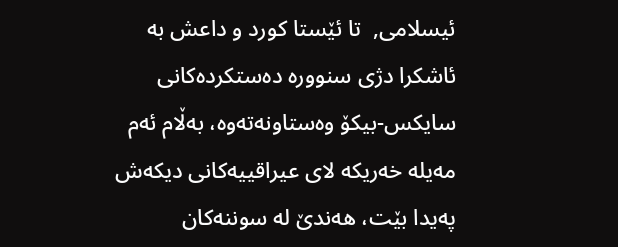ئیسلامی,  تا ئێستا كورد و داعش بە ئاشكرا دژی سنوورە دەستكردەكانی سایكس-بیكۆ وەستاونەتەوە، بەڵام ئەم مەیلە خەریكە لای عیراقییەكانی دیكەش پەیدا بێت، هەندێ‌ لە سوننەكان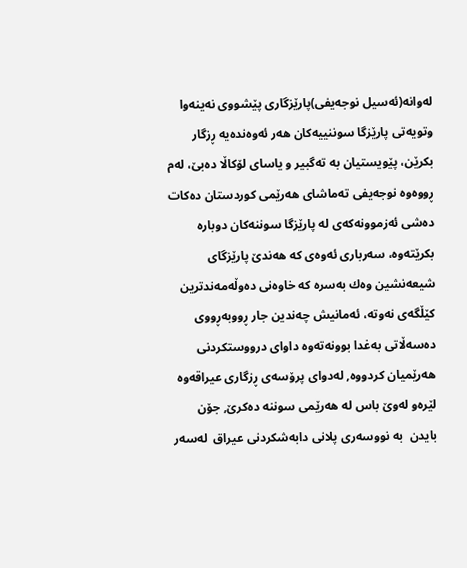لەوانە(ئەسیل نوجەیفی)پارێزگاری پێشووی نەینەوا وتویەتی پارێزگا سوننییەكان هەر ئەوەندەیە ڕزگار بكرێن، پێویستیان بە تەگبیر و یاسای لۆكاڵا دەبێ‌، لەم ڕووەوە نوجەیفی تەماشای هەرێمی كوردستان دەكات دەشی ئەزموونەكەی لە پارێزگا سوننەكان دوبارە بكرێتەوە، سەرباری ئەوەی كە هەندێ‌ پارێزگای شیعەنشین وەك بەسرە كە خاوەنی دەوڵەمەندترین كێڵگەی نەوتە، ئەمانیش چەندین جار ڕووبەڕووی دەسەڵاتی بەغدا بوونەتەوە داوای درووستكردنی هەرێمیان كردووە, لەدوای پرۆسەی ڕزگاری عیراقەوە لێرەو لەوێ‌ باس لە هەرێمی سوننە دەكرێ‌, جۆن بایدن  بە نووسەری پلانی دابەشكردنی عیراق  لەسەر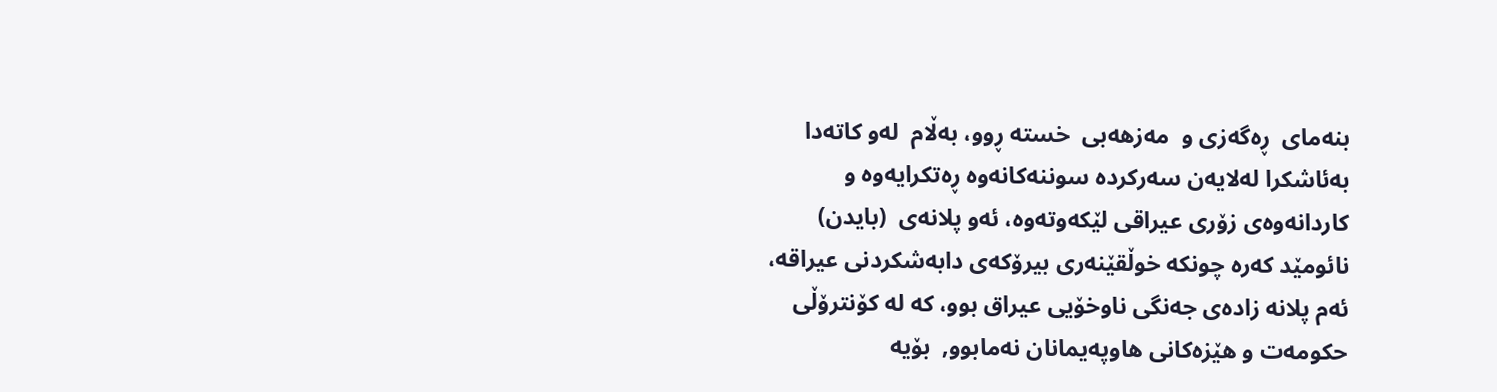بنەمای  ڕەگەزی و  مەزهەبی  خستە ڕوو، بەڵام  لەو كاتەدا بەئاشكرا لەلایەن سەركردە سوننەكانەوە ڕەتكرایەوە و كاردانەوەی زۆری عیراقی لێكەوتەوە، ئەو پلانەی  (بایدن) نائومێد كەرە چونكە خوڵقێنەری بیرۆكەی دابەشكردنی عیراقە، ئەم پلانە زادەی جەنگی ناوخۆیی عیراق بوو، كە لە كۆنترۆڵی حكومەت و هێزەكانی هاوپەیمانان نەمابوو,  بۆیە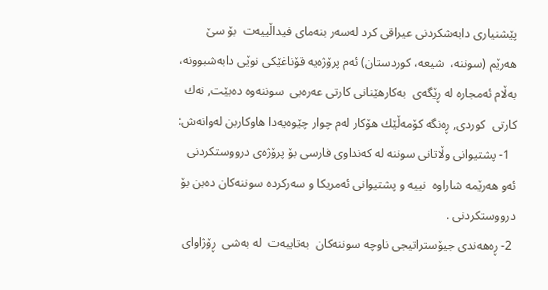پێشنیاری دابەشكردنی عیراقی كرد لەسەر بنەمای فیداڵییەت  بۆ سێ هەرێم (سوننە،  شیعە، كوردستان) ئەم پرۆژەیە قۆناغێكی نوێی دابەشبوونە، بەڵام ئەمجارە لە ڕێگەی  بەكارهێنانی كارتی عەرەبی  سوننەوە دەبێت, نەك  كارتی  كوردی, ڕەنگە كۆمەڵێك هۆكار لەم چوار چێوەیەدا هاوكاربن لەوانەش:
  1- پشتیوانی وڵاتانی سوننە لە كەنداوی فارسی بۆ پرۆژەی درووستكردنی ئەو هەرێمە شاراوە  نییە و پشتیوانی ئەمریكا و سەركردە سوننەكان دەبن بۆ درووستكردنی .
 2- ڕەهەندی جیۆستراتیجی ناوچە سوننەكان  بەتایبەت  لە بەشی  ڕۆژاوای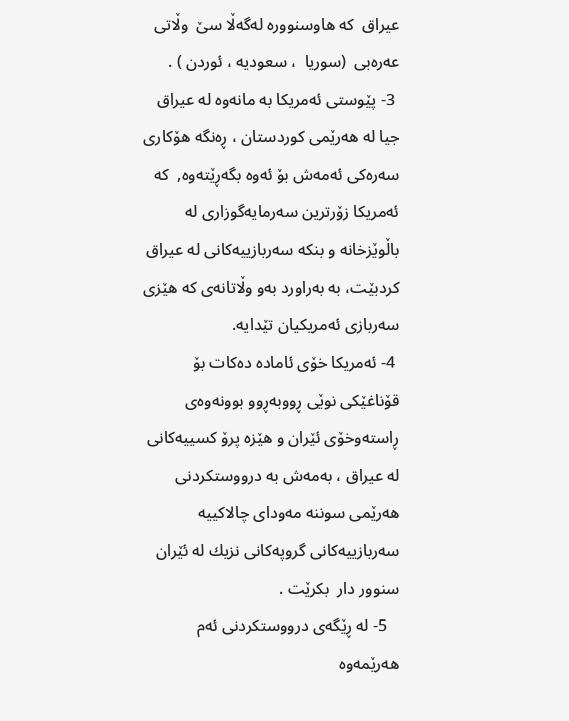عیراق  كە هاوسنوورە لەگەڵا سێ‌  وڵاتی عەرەبی  (سوریا  ، سعودیە ، ئوردن ) .
 3- پێوستی ئەمریكا بە مانەوە لە عیراق جیا لە هەرێمی كوردستان ، ڕەنگە هۆكاری سەرەكی ئەمەش بۆ ئەوە بگەڕێتەوە,  كە ئەمریكا زۆرترین سەرمایەگوزاری لە باڵوێزخانە و بنكە سەربازییەكانی لە عیراق  كردبێت، بە بەراورد بەو وڵاتانەی كە هێزی سەربازی ئەمریكیان تێدایە.
 4- ئەمریكا خۆی ئامادە دەكات بۆ قۆناغێكی نوێی ڕووبەڕوو بوونەوەی  ڕاستەوخۆی ئێران و هێزە پرۆ كسییەكانی لە عیراق ، بەمەش بە درووستكردنی هەرێمی سوننە مەودای چالاكییە سەربازییەكانی گروپەكانی نزیك لە ئێران سنوور دار  بكرێت .
   5- لە ڕێگەی درووستكردنی ئەم هەرێمەوە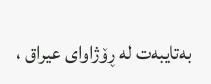بەتایبەت لە ڕۆژاوای عیراق ،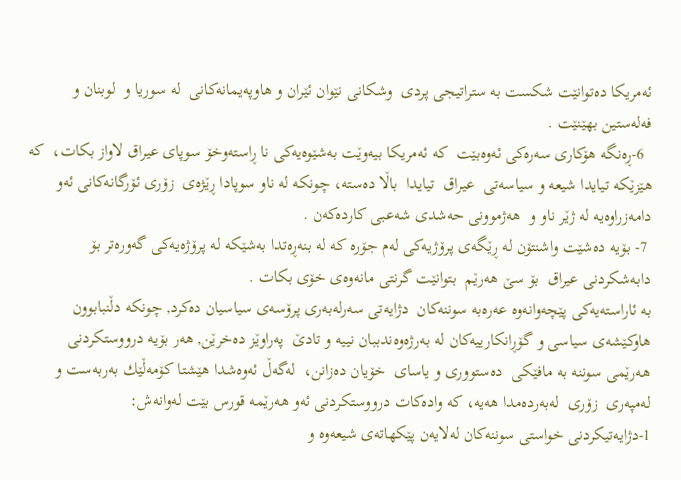ئەمریكا دەتوانێت شكست بە ستراتیجی پردی  وشكانی نێوان ئێران و هاوپەیمانەكانی  لە سوریا و  لوبنان و  فەلەستین بهێنێت .
  6-ڕەنگە هۆكاری سەرەكی ئەوەبێت  كە ئەمریكا بیەوێت بەشێوەیەكی نا ڕاستەوخۆ سوپای عیراق لاواز بكات،  كە هێزێكە تیایدا شیعە و سیاسەتی  عیراق  تیایدا  باڵا دەستە، چونكە لە ناو سوپادا ڕێژەی  زۆری ئۆرگانەكانی ئەو دامەزراوەیە لە ژێر ناو و  هەژموونی حەشدی شەعبی كاردەكەن .
 7- بۆیە دەشێت واشنتۆن لە ڕێگەی پرۆژیەكی لەم جۆرە كە لە بنەڕەتدا بەشێكە لە پرۆژەیەكی گەورەتر بۆ دابەشكردنی عیراق  بۆ سێ‌ هەرێم  بتوانێت گرنتی مانەوەی خۆی بكات .
بە ئاراستەیەكی پێچەوانەوە عەرەبە سوننەكان  دژایەتی سەرلەبەری پرۆسەی سیاسیان دەكرد, چونكە دڵنبابوون هاوكێشەی سیاسی و گۆڕانكارییەكان لە بەرژەوەندببان نییە و تادێ‌  پەراوێز دەخرێن, هەر بۆیە درووستكردنی هەرێمی سوننە بە مافێكی  دەستووری و یاسای  خۆیان دەزانن،  لەگەڵ ئەوەشدا هێشتا كۆمەڵێك بەربەست و لەمپەری  زۆری  لەبەردەمدا هەیە، كە وادەكات درووستكردنی ئەو هەرێمە قورس بێت لەوانەش:
1-دژایەتیكردنی خواستی سوننەكان لەلایەن پێكهاتەی شیعەوە و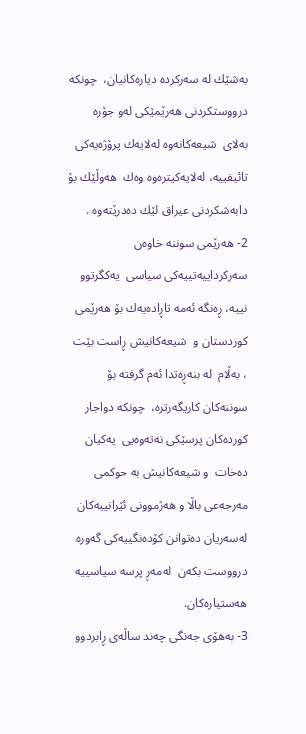بەشێك لە سەركردە دیارەكانیان،  چونكە درووستكردنی هەرێمێكی لەو جۆرە بەلای  شیعەكانەوە لەلایەك پرۆژەیەكی  تائیفییە، لەلایەكیترەوە وەك  هەوڵێك بۆ دابەشكردنی عیراق لێك دەدرێتەوە .
2- هەرێمی سوننە خاوەن  سەركرداییەتییەكی سیاسی  یەكگرتوو نییە، ڕەنگە ئەمە تاڕادەیەك بۆ هەرێمی كوردستان و  شیعەكانیش ڕاست بێت ، بەڵام  لە بنەڕەتدا ئەم گرفتە بۆ سوننەكان كاریگەرترە،  چونكە دواجار كوردەكان پرسێكی نەتەوەیی  یەكیان دەخات  و شیعەكانیش بە حوكمی مەرجەعی باڵا و هەژموونی ئێرانییەكان لەسەریان دەتوانن كۆدەنگییەكی گەورە درووست بكەن  لەمەڕ پرسە سیاسییە هەستیارەكان.
3- بەهۆی جەنگی چەند ساڵەی ڕابردوو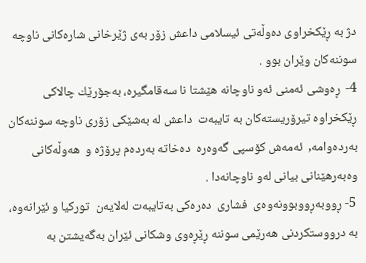دژ بە ڕێكخراوی دەوڵەتی ئیسلامی داعش زۆر بەی ژێرخانی شارەكانی ناوچە سوننەكان وێران بوو .
4-  ڕەوشی ئەمنی ئەو ناوچانە هێشتا نا سەقامگیرە، بەجۆرێك چالاكی ڕێكخراوە تیرۆریستەكان بە تایبەت  داعش لە بەشێكی زۆری ناوچە سوننەكان بەردەوامە,  ئەمەش كۆسپی گەوەرە  دەخاتە بەردەم پرۆژە و  هەوڵەكانی وەبەرهێنانی بیانی لەو ناوچانەدا .
 5- ڕووبەڕووبوونەوەی  فشاری  دەرەكی بەتایبەت لەلایەن  توركیا و ئێرانەوە، بە درووستكردنی هەرێمی سوننە ڕێڕەوی وشكانی ئێران بەگەیشتن بە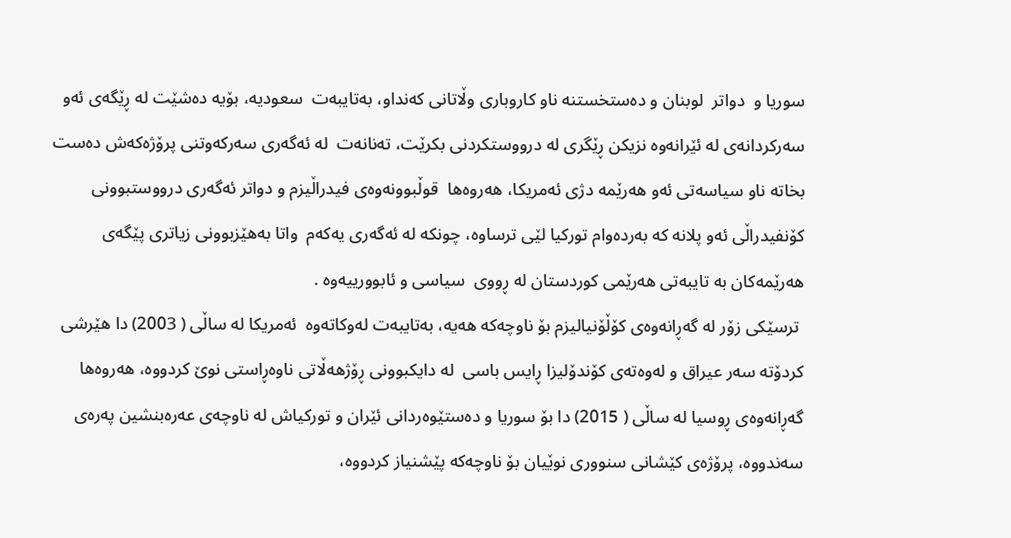سوریا و  دواتر  لوبنان و دەستخستنە ناو كاروباری وڵاتانی كەنداو، بەتایبەت  سعودیە، بۆیە دەشێت لە ڕێگەی ئەو سەركردانەی لە ئێرانەوە نزیكن ڕێگری لە درووستكردنی بكرێت، تەنانەت  لە ئەگەری سەركەوتنی پرۆژەكەش دەست بخاتە ناو سیاسەتی ئەو هەرێمە دژی ئەمریكا، هەروەها  قوڵبوونەوەی فیدراڵیزم و دواتر ئەگەری درووستبوونی كۆنفیدراڵی ئەو پلانە كە بەردەوام توركیا لێی ترساوە، چونكە لە ئەگەری یەكەم  واتا بەهێزبوونی زیاتری پێگەی هەرێمەكان بە تایبەتی هەرێمی كوردستان لە ڕووی  سیاسی و ئابوورییەوە .
 ترسێكی زۆر لە گەڕانەوەی كۆڵۆنیالیزم بۆ ناوچەكە هەیە، بەتایبەت لەوكاتەوە  ئەمریكا لە ساڵی ( 2003) دا هێرشی كردۆتە سەر عیراق و لەوەتەی كۆندۆلیزا ڕایس باسی  لە دایكبوونی ڕۆژهەڵاتی ناوەڕاستی نوێ‌ كردووە، هەروەها  گەڕانەوەی ڕوسیا لە ساڵی ( 2015) دا بۆ سوریا و دەستێوەردانی ئێران و توركیاش لە ناوچەی عەرەبنشین پەرەی سەندووە، پرۆژەی كێشانی سنووری نوێیان بۆ ناوچەكە پێشنیاز كردووە،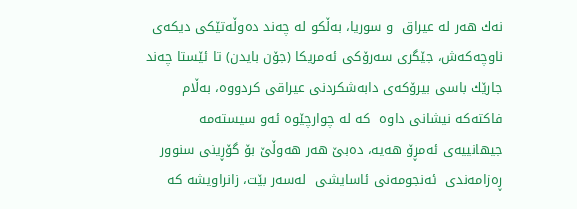نەك هەر لە عیراق  و سوریا، بەڵكو لە چەند دەوڵەتێكی دیكەی ناوچەكەش، جێگری سەرۆكی ئەمریكا (جۆن بایدن) تا ئێستا چەند جارێك باسی بیرۆكەی دابەشكردنی عیراقی كردووە، بەڵام  فاكتەكە نیشانی داوە  كە لە چوارچێوە ئەو سیستەمە جیهانییەی ئەمڕۆ هەیە، دەبێ‌ هەر هەوڵێ‌ بۆ گۆڕینی سنوور ڕەزامەندی  ئەنجومەنی ئاسایشی  لەسەر بێت، زانراویشە كە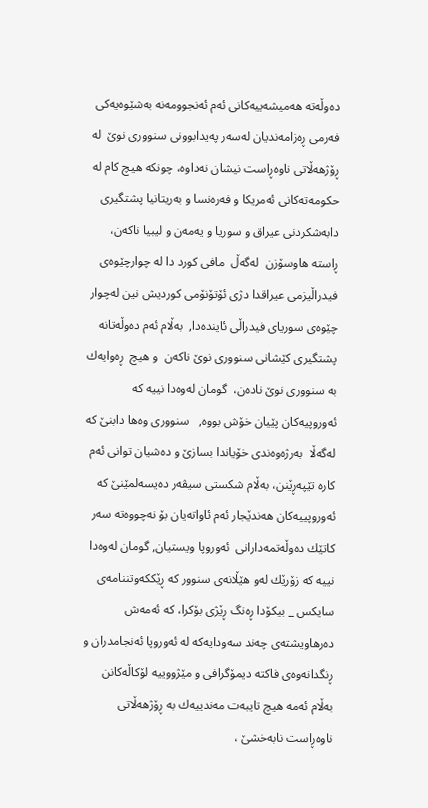دەوڵەتە هەمیشەییەكانی ئەم ئەنجوومەنە بەشێوەیەكی فەرمی ڕەزامەندیان لەسەر پەیدابوونی سنووری نوێ‌  لە ڕۆژهەڵاتی ناوەڕاست نیشان نەداوە، چونكە هیچ كام لە حكومەتەكانی ئەمریكا و فەرەنسا و بەریتانیا پشتگیری دابەشكردنی عیراق و سوریا و یەمەن و لیبیا ناكەن، ڕاستە هاوسۆزن  لەگەڵ  مافی كورد دا لە چوارچێوەی فیدراڵیزمی عیراقدا دژی ئۆتۆنۆمی كوردیش نین لەچوار چێوەی سوریای فیدراڵی ئایندەدا,  بەڵام ئەم دەوڵەتانە پشتگیری كێشانی سنووری نوێ‌ ناكەن  و هیچ  ڕەوایەك بە سنووری نوێ‌ نادەن،  گومان لەوەدا نییە كە ئەوروپیەكان پێیان خۆش بووە,   سنووری وەها دابنێ‌ كە لەگەڵا  بەرژەوەندی خۆیاندا بسازێ‌ و دەشیان توانی ئەم كارە تێپەڕێنن، بەڵام شكستی سیڤەر دەیسەلمێنێ‌ كە ئەوروپییەكان هەندێجار ئەم ئاواتەیان بۆ نەچووەتە سەر كاتێك دەوڵەتمەدارانی  ئەوروپا ویستیان, گومان لەوەدا نییە كە زۆرێك لەو هێڵانەی سنوور كە ڕێككەوتننامەی سایكس _ بیكۆدا ڕەنگ ڕێژی بۆكرا، كە ئەمەش  دەرهاویشتەی چەند سەودایەكە لە ئەوروپا ئەنجامدران و ڕنگدانەوەی فاكتە دیمۆگرافی و مێژووییە لۆكاڵەكانن بەڵام ئەمە هیچ تایبەت مەندییەك بە ڕۆژهەڵاتی ناوەڕاست نابەخشێ‌ ،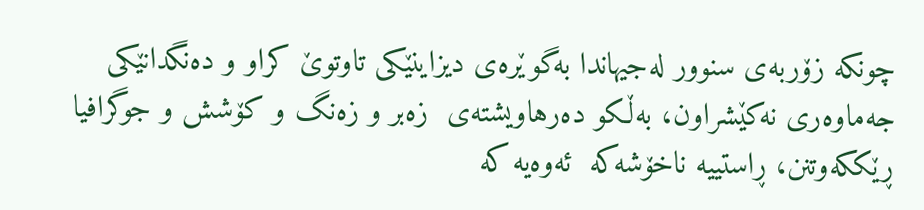چونكە زۆربەی سنوور لەجیهاندا بەگوێرەی دیزاینێكی تاوتوێ كراو و دەنگدانێكی جەماوەری نەكێشراون، بەڵكو دەرهاویشتەی  زەبر و زەنگ و كۆشش و جوگرافیا ڕێككەوتنن، ڕاستییە ناخۆشەكە  ئەوەیە كە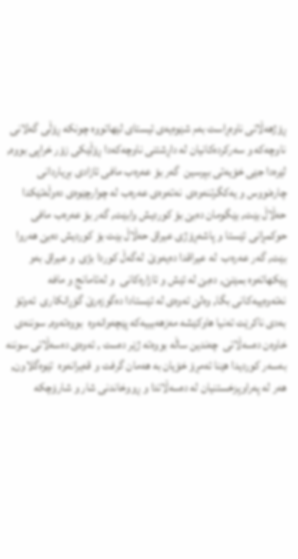ڕۆژهەڵاتی ناوەڕاست بەم شێوەیەی ئیستای لێهاتووە چونكە ڕۆڵی گەلانی ناوچەكە و سەركردەكانیان لە داڕشتنی ناوچەكەدا ڕۆڵێكی زۆر خراپی بووە,  لێرەدا جێی خۆیەتی بپرسین  گەر بۆ عەرەب مافی ئازادی بڕیاردانی چارەنووس و یەكگرتنەوەی  نەتەوەی عەرەب لە چوارچێوەی دەوڵەتێكدا حەڵاڵ بێت, بێگومان دەبێ بۆ كوردیش وابێت, گەر بۆ عەرەب مافی حوكمڕانی ئێستا و پاشەڕۆژی عیراق حەڵاڵ بێت بۆ كوردیش دەبێ هەروا بێت, گەر عەرەب  لە عیراقدا دەیەوێ  لەگەڵ كوردا بژی  و عیراق بەو پێكهاتەوە بمێنێ, دەبێ لە ئێش و ئازارەكانی  و لەئامانج و مافە نەتەوەییەكانی بگا, وەلێ‌ ئەوەی لە ئێستادا دەگوزەرێ‌ گۆڕانكاری  ئەوتۆ بەدی ناكرێت تەنیا هاوكێشە مەزهەبییەكە پێچەوانەوە  بووەتەوە, سوننەی  خاوەن دەسەڵاتی  چەندین ساڵە بووەتە ژێر دەست , ئەوەی دەسەڵاتی سوننە بەسەر كوردیدا هێنا ئەمڕۆ خۆیان بە هەمان گرفت و قەیرانەوە  تێوەگلاون, هەر لە پەراویِزخستنیان لە دەسەڵاتدا و ڕووخاندنی شار و شارۆچكە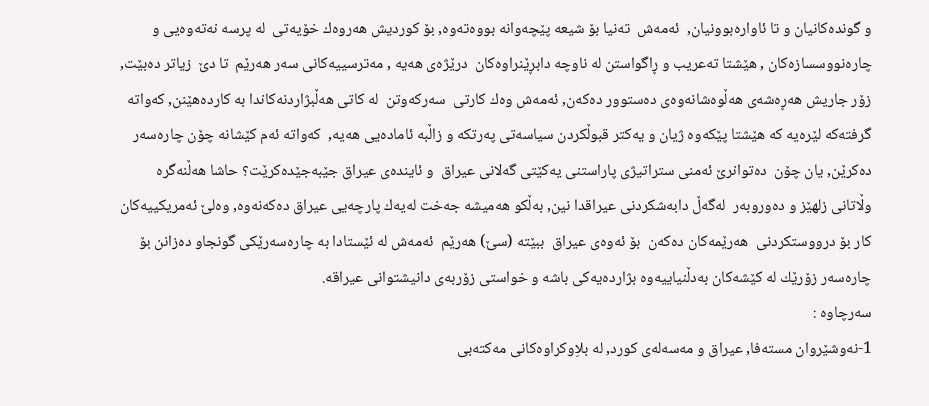و گوندەكانیان و تا ئاوارەبوونیان,  ئەمەش  تەنیا بۆ شیعە پێچەوانە بووەتەوە, بۆ كوردیش هەروەك خۆیەتی  لە پرسە نەتەوەیی و چارەنووسسازەكان , هێشتا تەعریب و ڕاگواستن لە ناوچە دابڕێنراوەكان  درێژەی هەیە , مەترسییەكانی سەر هەرێم  تا دێ‌  زیاتر دەبێت, زۆر جاریش هەڕەشەی هەڵوەشانەوەی دەستوور دەكەن, ئەمەش وەك كارتی  سەركەوتن  لە كاتی هەڵبژاردنەكاندا بە كاردەهێنن, كەواتە گرفتەكە لێرەیە كە هێشتا پێكەوە ژیان و یەكتر قبوڵكردن سیاسەتی پەرتكە و زاڵبە ئامادەیی هەیە,  كەواتە ئەم كێشانە چۆن چارەسەر دەكرێن, یان چۆن  دەتوانرێ‌ ئەمنی ستراتیژی پاراستنی یەكێتی گەلانی عیراق  و ئایندەی عیراق جێبەجێدەكرێت؟ حاشا هەڵنەگرە  وڵاتانی زلهێز و دەوروبەر  لەگەڵ دابەشكردنی عیراقدا نین, بەڵكو هەمیشە جەخت لەیەك پارچەیی عیراق دەكەنەوە, وەلێ‌ ئەمریكییەكان  كار بۆ درووستكردنی  هەرێمەكان دەكەن  بۆ ئەوەی عیراق  ببێتە (سێ) هەرێم  ئەمەش لە ئێستادا بە چارەسەرێكی گونجاو دەزانن بۆ چارەسەر زۆرێك لە كێشەكان بەدڵنیاییەوە بژاردەیەكی باشە و خواستی زۆربەی دانیشتوانی عیراقە.
سەرچاوە :
1-نەوشێروان مستەفا, عیراق و مەسەلەی كورد, لە بلاِوكراوەكانی مەكتەبی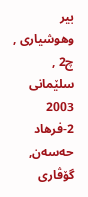بیر وهوشیاری , چ2 , سلێمانی  2003
2-فرهاد حەسەن, گۆڤاری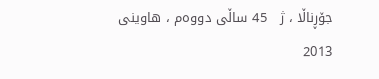جۆڕناڵا ، ژ   45 ساڵی دووەم ، هاوینی    2013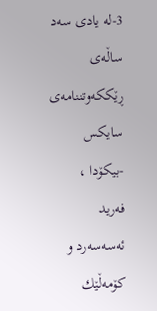3-لە یادی سەد ساڵەی  ڕێككەوتننامەی سایكس -بیكۆدا ،   فەرید ئەسەسەرد و كۆمەڵێك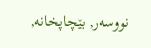نووسەر, بێچاپخانە,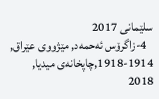سلێمانی 2017
   4-زاگرۆس ئەحمەد, مێژووی عێراق, 1914-1918,چاپخانەی میدیا, 2018